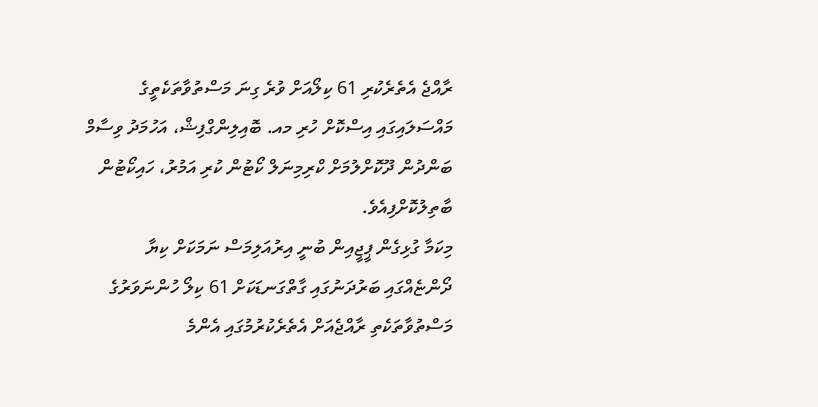ރާއްޖެ އެތެރެކުރި 61 ކިލޯއަށް ވުރެ ގިނަ މަސްތުވާތަކެތީގެ މައްސަލައިގައި އިސްކޮށް ހުރި މއ. ބޮއިލިންގްފިޝް، އަހުމަދު ވިސާމް ބަންދުން ދޫކޮށްލުމަށް ކްރިމިނަލް ކޯޓުން ކުރި އަމުރު، ހައިކޯޓުން ބާތިލުކޮށްފިއެވެ.
މިކަމާ ގުޅިގެން ޕީޖީއިން ބުނީ އިރުއަލިމަސް ނަމަކަށް ކިޔާ ދޯންޏެއްގައި ބަރުދަނުގައި ގާތްގަނޑަކަށް 61 ކިލޯ ހުންނަވަރުގެ މަސްތުވާތަކެތި ރާއްޖެއަށް އެތެރެކުރުމުގައި އެންމެ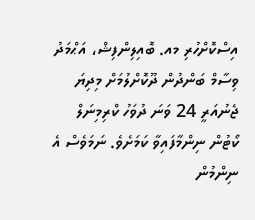އިސްކޮށްހުރި މއ. ބޮއިލިންފިޝް، އަޙްމަދު ވިސާމް ބަންދުން ދޫކޮށްލުމަށް މިދިޔަ ޖެނުއަރީ 24 ވަނަ ދުވަހު ކްރިމިނަލް ކޯޓުން ނިންމާފައިވާ ކަމަށެވެ. ނަމަވެސް އެ ނިންމުން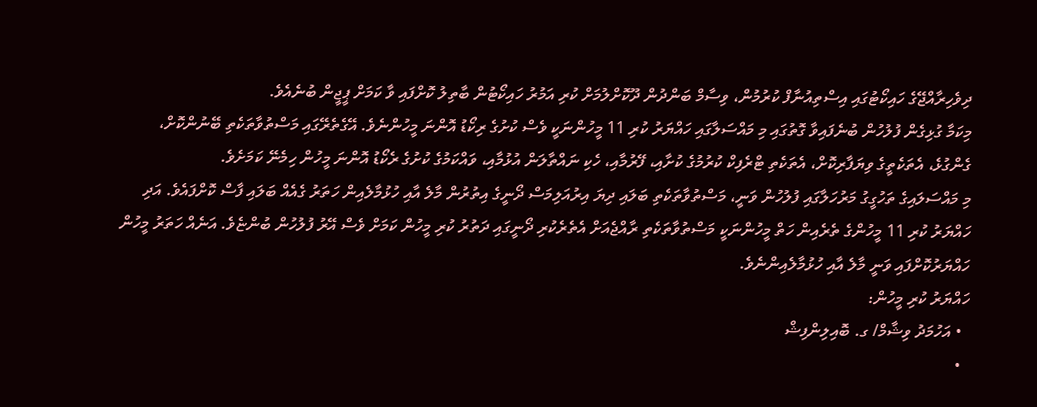ދިވެހިރާއްޖޭގެ ހައިކޯޓުގައި އިސްތިއުނާފް ކުރުމުން، ވިސާމް ބަންދުން ދޫކޮށްލުމަށް ކުރި އަމުރު ހައިކޯޓުން ބާތިލު ކޮށްފައި ވާ ކަމަށް ޕީޖީން ބުނެއެވެ.
މިކަމާ ގުޅިގެން ފުލުހުން ބުނެފައިވާ ގޮތުގައި މި މައްސަލާގައި ހައްޔަރު ކުރި 11 މީހުންނަކީ ވެސް ކުށުގެ ރިކޯޑު އޮންނަ މީހުންނެވެ. އޭގެތެރޭގައި މަސްތުވާތަކެތި ބޭނުންކޮށް، ގެންގުޅެ، އެތަކެތީގެ ވިޔަފާރިކޮށް، އެތަކެތި ޓްރެފިކް ކުރުމުގެ ކުށާއި، ފޭރުމާއި، ހެކި ނައްތާލަން އުޅުމާއި، ވައްކަމުގެ ކުށުގެ ރެކޯޑު އޮންނަ މީހުން ހިމެނޭ ކަމަށެވެ.
މި މައްސަލައިގެ ތަހުގީގު މަރުހަލާގައި ފުލުހުން ވަނީ، މަސްތުވާތަކެތި ބަލައި ދިޔަ އިރުއަލިމަސް ދޯނީގެ އިތުރުން މާލެ އާއި ހުޅުމާލެއިން ހަތަރު ގެއެއް ބަލައި ފާސް ކޮށްފައެވެ. އަދި ހައްޔަރު ކުރި 11 މީހުންގެ ތެރެއިން ހަތް މީހުންނަކީ މަސްތުވާތަކެތި ރާއްޖެއަށް އެތެރެކުރި ދޯނީގައި ދަތުރު ކުރި މީހުން ކަމަށް ވެސް އޭރު ފުލުހުން ބުންޏެވެ. އަނެއް ހަތަރު މީހުން ހައްޔަރުކޮށްފައި ވަނީ މާލެ އާއި ހުޅުމާލެއިންނެވެ.
ހައްޔަރު ކުރި މީހުން:
  • އަހުމަދު ވިޝާމް/ ގ. ބޮއިލިންފިޝް
  •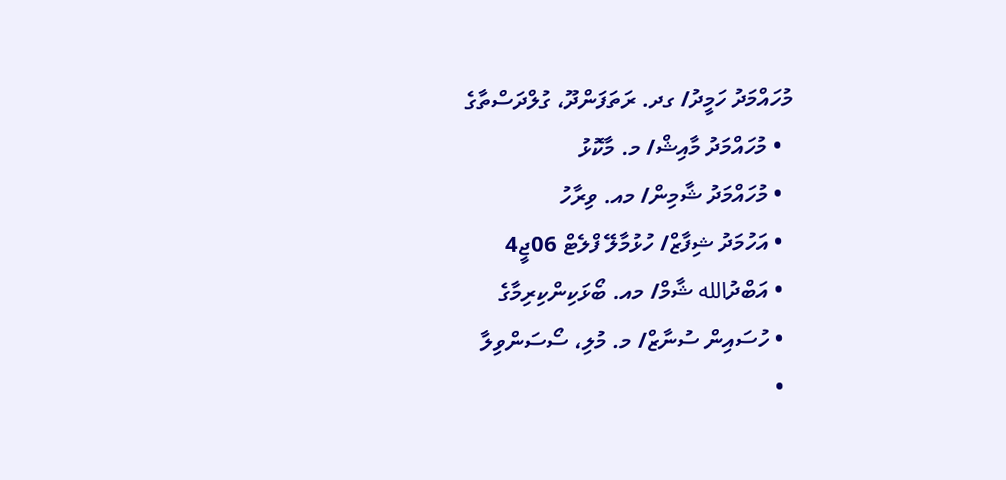މުހައްމަދު ހަމީދު/ ގދ. ރަތަފަންދޫ، ގުލްދަސްތާގެ
  • މުހައްމަދު މާއިޝް/ މ. މާކޮޅު
  • މުހައްމަދު ޝާމިން/ މއ. ވިރާހު
  • އަހުމަދު ޝިފާޒް/ ހުޅުމާލޭ ފްލެޓް 06ޖީ4
  • އަބްދުالله ޝާމް/ މއ. ބޯޅަކިންކިރިމާގެ
  • ހުސައިން ސުނާޒް/ މ. މުލި، ސޯސަންވިލާ
  •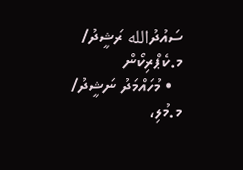ސައުދުالله ރަޝީދު/ މ.ކެޕްރިކޯން
  • މުހައްމަދު ނަޝީދު/ މ.މުލި،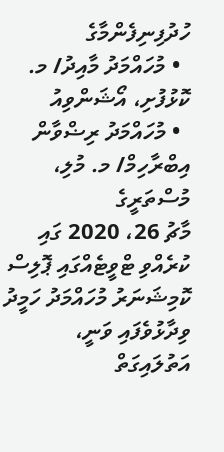ހުދުފިނިފެންމާގެ
  • މުހައްމަދު މާއިދު/ މ. ކޮޅުފުށި، އޯޝަންވިއު
  • މުހައްމަދު ރިޟްވާން އިބްރާހިމް/ މ. މުލި، މުސްތަރީގެ
މާޗު 26، 2020 ގައި ކުރެއްވި ޓްވީޓެއްގައި ޕޮލިސް ކޮމިޝަނަރު މުހައްމަދު ހަމީދު ވިދާޅުވެފައި ވަނީ، އަތުލައިގަތް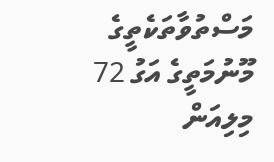މަސްތުވާތަކެތީގެ މޫނުމަތީގެ އަގު 72 މިލިއަން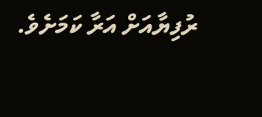ރުފިޔާއަށް އަރާ ކަމަށެވެ.